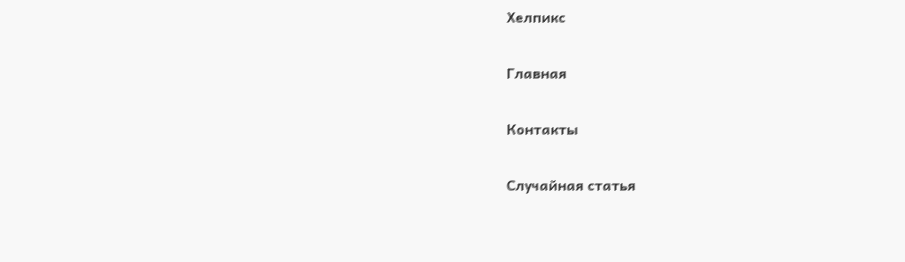Хелпикс

Главная

Контакты

Случайная статья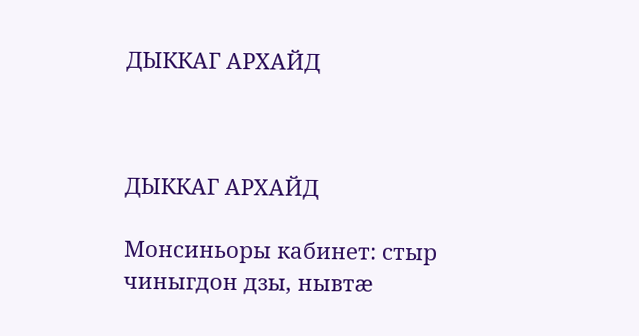ДЫККАГ АРХАЙД



ДЫККАГ АРХАЙД

Монсиньоры кабинет: стыр чиныгдон дзы, нывтæ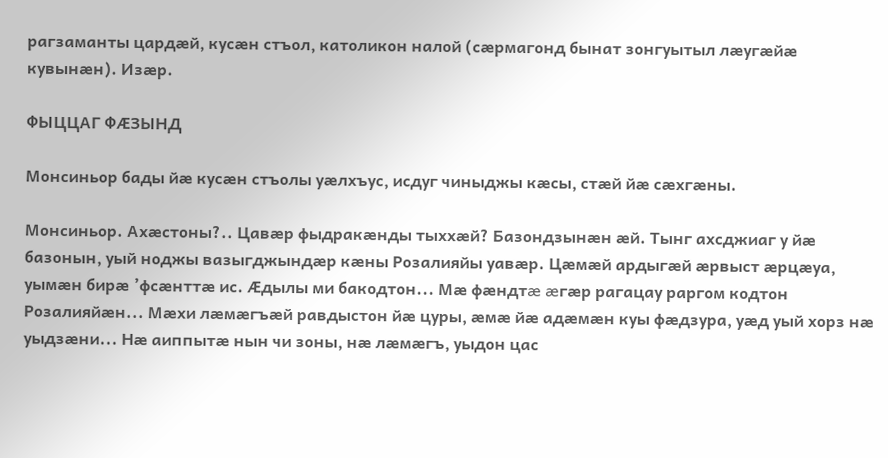рагзаманты цардæй, кусæн стъол, католикон налой (сæрмагонд бынат зонгуытыл лæугæйæ кувынæн). Изæр.

ФЫЦЦАГ ФÆЗЫНД

Монсиньор бады йæ кусæн стъолы уæлхъус, исдуг чиныджы кæсы, стæй йæ сæхгæны.

Монсиньор. Ахæстоны?.. Цавæр фыдракæнды тыххæй? Базондзынæн æй. Тынг ахсджиаг у йæ базонын, уый ноджы вазыгджындæр кæны Розалияйы уавæр. Цæмæй ардыгæй æрвыст æрцæуа, уымæн бирæ ’фсæнттæ ис. Æдылы ми бакодтон... Мæ фæндтæ æгæр рагацау раргом кодтон Розалияйæн... Мæхи лæмæгъæй равдыстон йæ цуры, æмæ йæ адæмæн куы фæдзура, уæд уый хорз нæ уыдзæни... Нæ аиппытæ нын чи зоны, нæ лæмæгъ, уыдон цас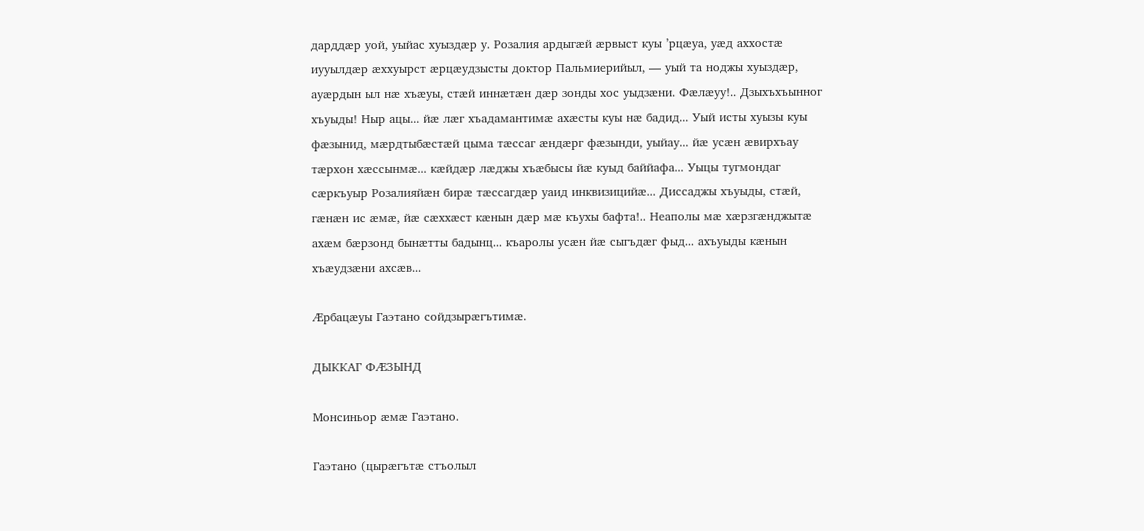дарддæр уой, уыйас хуыздæр у. Розалия ардыгæй æрвыст куы ’рцæуа, уæд аххостæ иууылдæр æххуырст æрцæудзысты доктор Пальмиерийыл, — уый та ноджы хуыздæр, ауæрдын ыл нæ хъæуы, стæй иннæтæн дæр зонды хос уыдзæни. Фæлæуу!.. Дзыхъхъынног хъуыды! Ныр ацы... йæ лæг хъадамантимæ ахæсты куы нæ бадид... Уый исты хуызы куы фæзынид, мæрдтыбæстæй цыма тæссаг æндæрг фæзынди, уыйау... йæ усæн æвирхъау тæрхон хæссынмæ... кæйдæр лæджы хъæбысы йæ куыд баййафа... Уыцы тугмондаг сæркъуыр Розалияйæн бирæ тæссагдæр уаид инквизицийæ... Диссаджы хъуыды, стæй, гæнæн ис æмæ, йæ сæххæст кæнын дæр мæ къухы бафта!.. Неаполы мæ хæрзгæнджытæ ахæм бæрзонд бынæтты бадынц... къаролы усæн йæ сыгъдæг фыд... ахъуыды кæнын хъæудзæни ахсæв...

Æрбацæуы Гаэтано сойдзырæгътимæ.

ДЫККАГ ФÆЗЫНД

Монсиньор æмæ Гаэтано.

Гаэтано (цырæгътæ стъолыл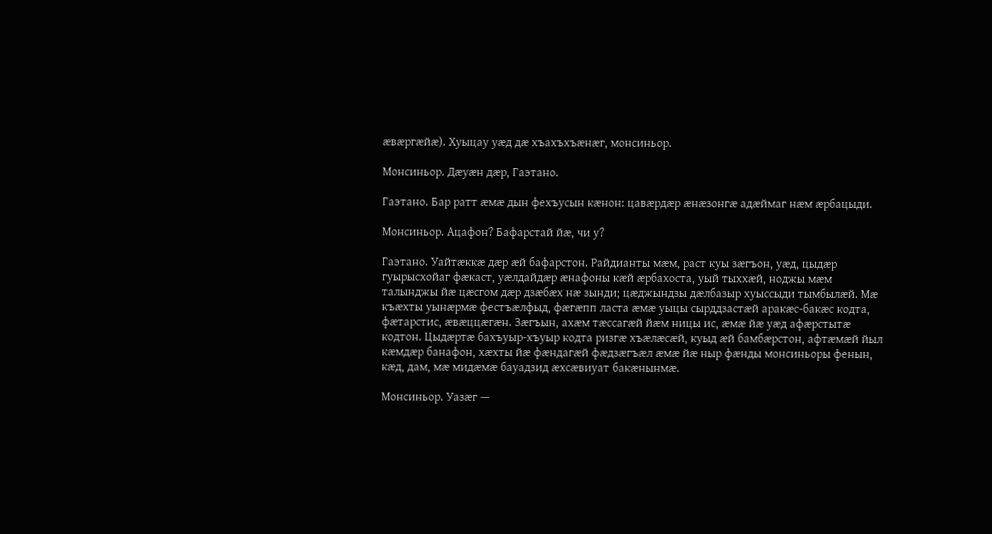æвæргæйæ). Хуыцау уæд дæ хъахъхъæнæг, монсиньор.

Монсиньор. Дæуæн дæр, Гаэтано.

Гаэтано. Бар ратт æмæ дын фехъусын кæнон: цавæрдæр æнæзонгæ адæймаг нæм æрбацыди.

Монсиньор. Ацафон? Бафарстай йæ, чи у?

Гаэтано. Уайтæккæ дæр æй бафарстон. Райдианты мæм, раст куы зæгъон, уæд, цыдæр гуырысхойаг фæкаст, уæлдайдæр æнафоны кæй æрбахоста, уый тыххæй, ноджы мæм талынджы йæ цæсгом дæр дзæбæх нæ зынди; цæджындзы дæлбазыр хуыссыди тымбылæй. Мæ къæхты уынæрмæ фестъæлфыд, фæгæпп ласта æмæ уыцы сырддзастæй аракæс-бакæс кодта, фæтарстис, æвæццæгæн. Зæгъын, ахæм тæссагæй йæм ницы ис, æмæ йæ уæд афæрстытæ кодтон. Цыдæртæ бахъуыр-хъуыр кодта ризгæ хъæлæсæй, куыд æй бамбæрстон, афтæмæй йыл кæмдæр банафон, хæхты йæ фæндагæй фæдзæгъæл æмæ йæ ныр фæнды монсиньоры фенын, кæд, дам, мæ мидæмæ бауадзид æхсæвиуат бакæнынмæ.

Монсиньор. Уазæг —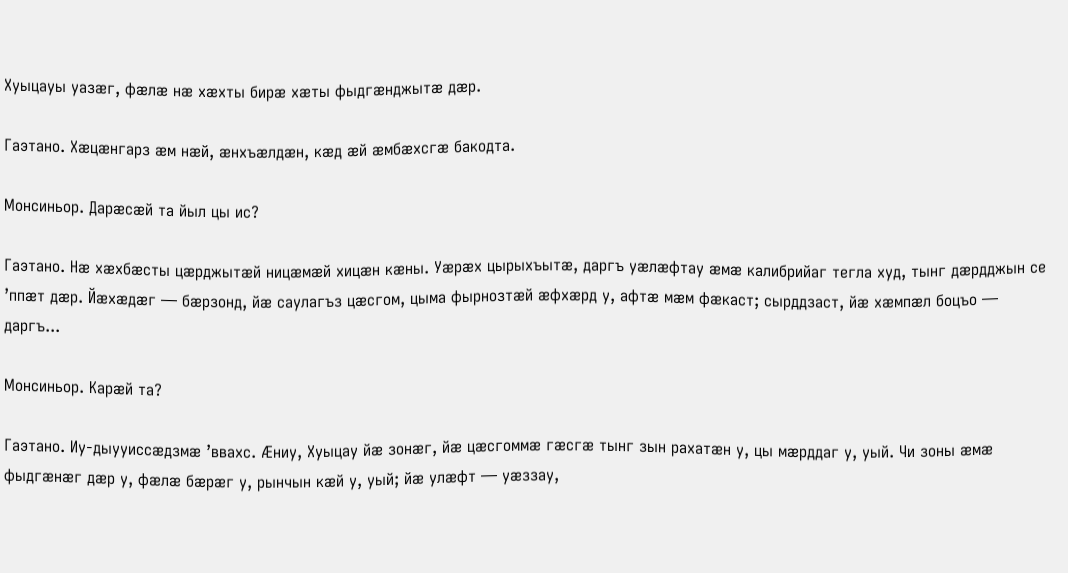Хуыцауы уазæг, фæлæ нæ хæхты бирæ хæты фыдгæнджытæ дæр.

Гаэтано. Хæцæнгарз æм нæй, æнхъæлдæн, кæд æй æмбæхсгæ бакодта.

Монсиньор. Дарæсæй та йыл цы ис?

Гаэтано. Нæ хæхбæсты цæрджытæй ницæмæй хицæн кæны. Уæрæх цырыхъытæ, даргъ уæлæфтау æмæ калибрийаг тегла худ, тынг дæрдджын се ’ппæт дæр. Йæхæдæг — бæрзонд, йæ саулагъз цæсгом, цыма фырнозтæй æфхæрд у, афтæ мæм фæкаст; сырддзаст, йæ хæмпæл боцъо — даргъ...

Монсиньор. Карæй та?

Гаэтано. Иу-дыууиссæдзмæ ’ввахс. Æниу, Хуыцау йæ зонæг, йæ цæсгоммæ гæсгæ тынг зын рахатæн у, цы мæрддаг у, уый. Чи зоны æмæ фыдгæнæг дæр у, фæлæ бæрæг у, рынчын кæй у, уый; йæ улæфт — уæззау,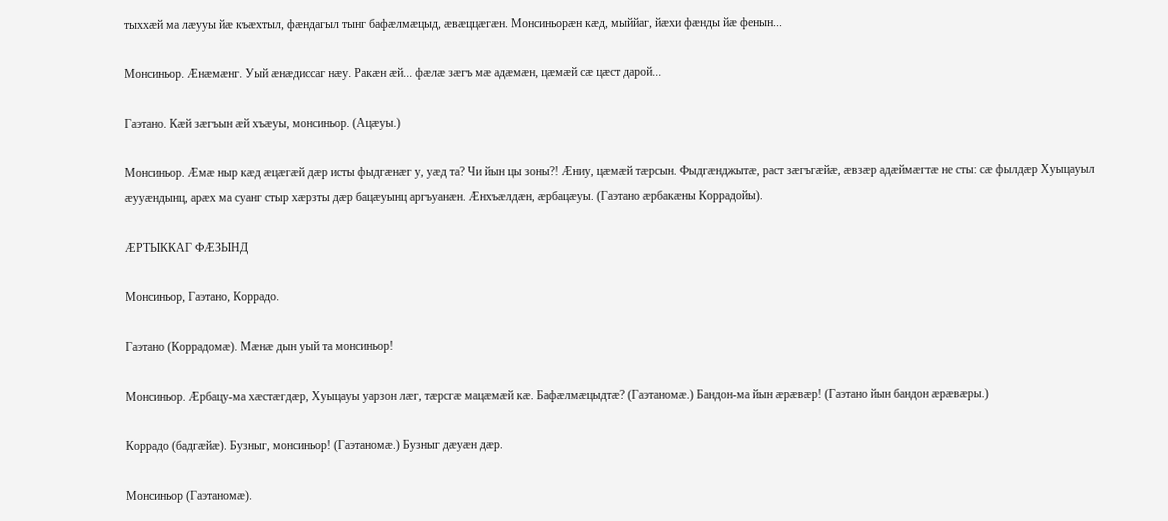тыххæй ма лæууы йæ къæхтыл, фæндагыл тынг бафæлмæцыд, æвæццæгæн. Монсиньорæн кæд, мыййаг, йæхи фæнды йæ фенын...

Монсиньор. Æнæмæнг. Уый æнæдиссаг нæу. Ракæн æй... фæлæ зæгъ мæ адæмæн, цæмæй сæ цæст дарой...

Гаэтано. Кæй зæгъын æй хъæуы, монсиньор. (Ацæуы.)

Монсиньор. Æмæ ныр кæд æцæгæй дæр исты фыдгæнæг у, уæд та? Чи йын цы зоны?! Æниу, цæмæй тæрсын. Фыдгæнджытæ, раст зæгъгæйæ, æвзæр адæймæгтæ не сты: сæ фылдæр Хуыцауыл æууæндынц, арæх ма суанг стыр хæрзты дæр бацæуынц аргъуанæн. Æнхъæлдæн, æрбацæуы. (Гаэтано æрбакæны Коррадойы).

ÆРТЫККАГ ФÆЗЫНД

Монсиньор, Гаэтано, Коррадо.

Гаэтано (Коррадомæ). Мæнæ дын уый та монсиньор!

Монсиньор. Æрбацу-ма хæстæгдæр, Хуыцауы уарзон лæг, тæрсгæ мацæмæй кæ. Бафæлмæцыдтæ? (Гаэтаномæ.) Бандон-ма йын æрæвæр! (Гаэтано йын бандон æрæвæры.)

Коррадо (бадгæйæ). Бузныг, монсиньор! (Гаэтаномæ.) Бузныг дæуæн дæр.

Монсиньор (Гаэтаномæ).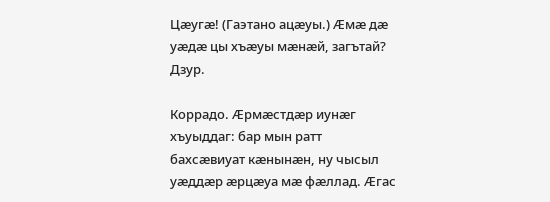Цæугæ! (Гаэтано ацæуы.) Æмæ дæ уæдæ цы хъæуы мæнæй, загътай? Дзур.

Коррадо. Æрмæстдæр иунæг хъуыддаг: бар мын ратт бахсæвиуат кæнынæн, ну чысыл уæддæр æрцæуа мæ фæллад. Æгас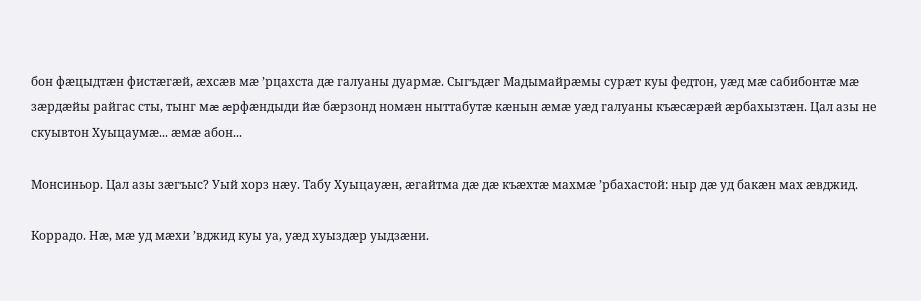бон фæцыдтæн фистæгæй, æхсæв мæ ’рцахста дæ галуаны дуармæ. Сыгъдæг Мадымайрæмы сурæт куы федтон, уæд мæ сабибонтæ мæ зæрдæйы райгас сты, тынг мæ æрфæндыди йæ бæрзонд номæн ныттабутæ кæнын æмæ уæд галуаны къæсæрæй æрбахызтæн. Цал азы не скуывтон Хуыцаумæ... æмæ абон...

Монсиньор. Цал азы зæгъыс? Уый хорз нæу. Табу Хуыцауæн, æгайтма дæ дæ къæхтæ махмæ ’рбахастой: ныр дæ уд бакæн мах æвджид.

Коррадо. Нæ, мæ уд мæхи ’вджид куы уа, уæд хуыздæр уыдзæни.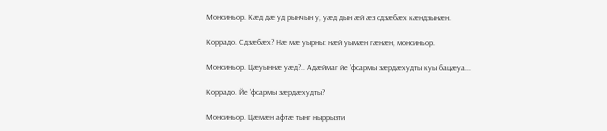Монсиньор. Кæд дæ уд рынчын у, уæд дын æй æз сдзæбæх кæндзынæн.

Коррадо. Сдзæбæх? Нæ мæ уырны: нæй уымæн гæнæн, монсиньор.

Монсиньор. Цæуыннæ уæд?.. Адæймаг йе ’фсармы зæрдæхудты куы бацæуа...

Коррадо. Йе ’фсармы зæрдæхудты?

Монсиньор. Цæмæн афтæ тынг ныррызти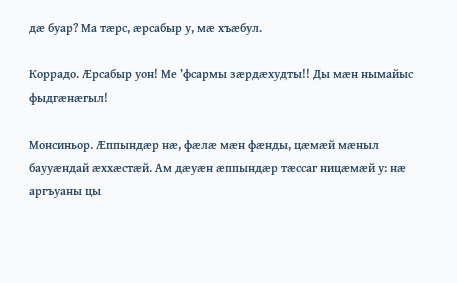дæ буар? Ма тæрс, æрсабыр у, мæ хъæбул.

Коррадо. Æрсабыр уон! Ме ’фсармы зæрдæхудты!! Ды мæн нымайыс фыдгæнæгыл!

Монсиньор. Æппындæр нæ, фæлæ мæн фæнды, цæмæй мæныл баууæндай æххæстæй. Ам дæуæн æппындæр тæссаг ницæмæй у: нæ аргъуаны цы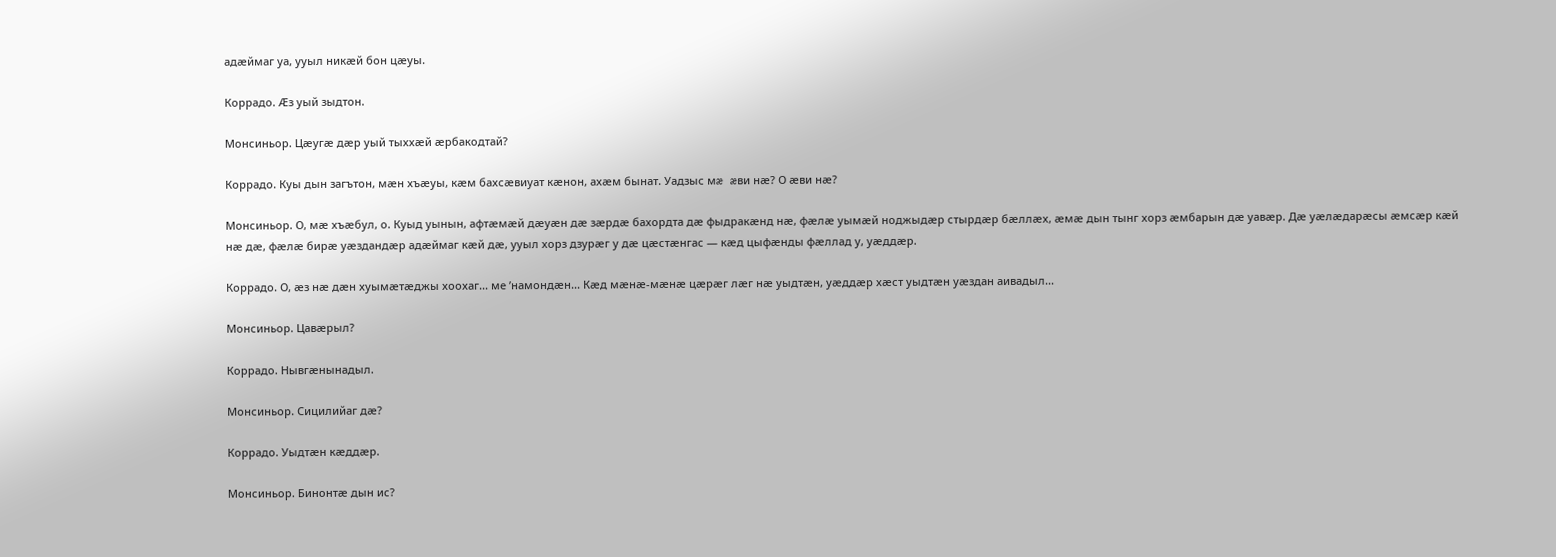адæймаг уа, ууыл никæй бон цæуы.

Коррадо. Æз уый зыдтон.

Монсиньор. Цæугæ дæр уый тыххæй æрбакодтай?

Коррадо. Куы дын загътон, мæн хъæуы, кæм бахсæвиуат кæнон, ахæм бынат. Уадзыс мæ æви нæ? О æви нæ?

Монсиньор. О, мæ хъæбул, о. Куыд уынын, афтæмæй дæуæн дæ зæрдæ бахордта дæ фыдракæнд нæ, фæлæ уымæй ноджыдæр стырдæр бæллæх, æмæ дын тынг хорз æмбарын дæ уавæр. Дæ уæлæдарæсы æмсæр кæй нæ дæ, фæлæ бирæ уæздандæр адæймаг кæй дæ, ууыл хорз дзурæг у дæ цæстæнгас — кæд цыфæнды фæллад у, уæддæр.

Коррадо. О, æз нæ дæн хуымæтæджы хоохаг... ме ’намондæн... Кæд мæнæ-мæнæ цæрæг лæг нæ уыдтæн, уæддæр хæст уыдтæн уæздан аивадыл...

Монсиньор. Цавæрыл?

Коррадо. Нывгæнынадыл.

Монсиньор. Сицилийаг дæ?

Коррадо. Уыдтæн кæддæр.

Монсиньор. Бинонтæ дын ис?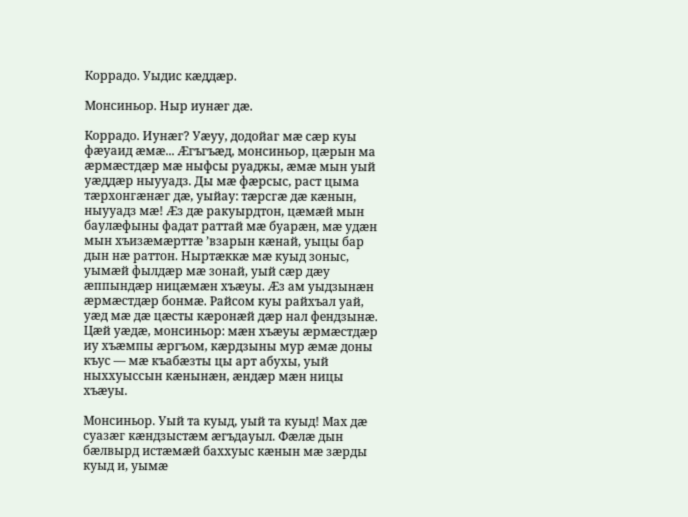Коррадо. Уыдис кæддæр.

Монсиньор. Ныр иунæг дæ.

Коррадо. Иунæг? Уæуу, додойаг мæ сæр куы фæуаид æмæ... Æгъгъæд, монсиньор, цæрын ма æрмæстдæр мæ ныфсы руаджы, æмæ мын уый уæддæр ныууадз. Ды мæ фæрсыс, раст цыма тæрхонгæнæг дæ, уыйау: тæрсгæ дæ кæнын, ныууадз мæ! Æз дæ ракуырдтон, цæмæй мын баулæфыны фадат раттай мæ буарæн, мæ удæн мын хъизæмæрттæ ’взарын кæнай, уыцы бар дын нæ раттон. Ныртæккæ мæ куыд зоныс, уымæй фылдæр мæ зонай, уый сæр дæу æппындæр ницæмæн хъæуы. Æз ам уыдзынæн æрмæстдæр бонмæ. Райсом куы райхъал уай, уæд мæ дæ цæсты кæронæй дæр нал фендзынæ. Цæй уæдæ, монсиньор: мæн хъæуы æрмæстдæр иу хъæмпы æргъом, кæрдзыны мур æмæ доны къус — мæ къабæзты цы арт абухы, уый ныххуыссын кæнынæн, æндæр мæн ницы хъæуы.

Монсиньор. Уый та куыд, уый та куыд! Мах дæ суазæг кæндзыстæм æгъдауыл. Фæлæ дын бæлвырд истæмæй баххуыс кæнын мæ зæрды куыд и, уымæ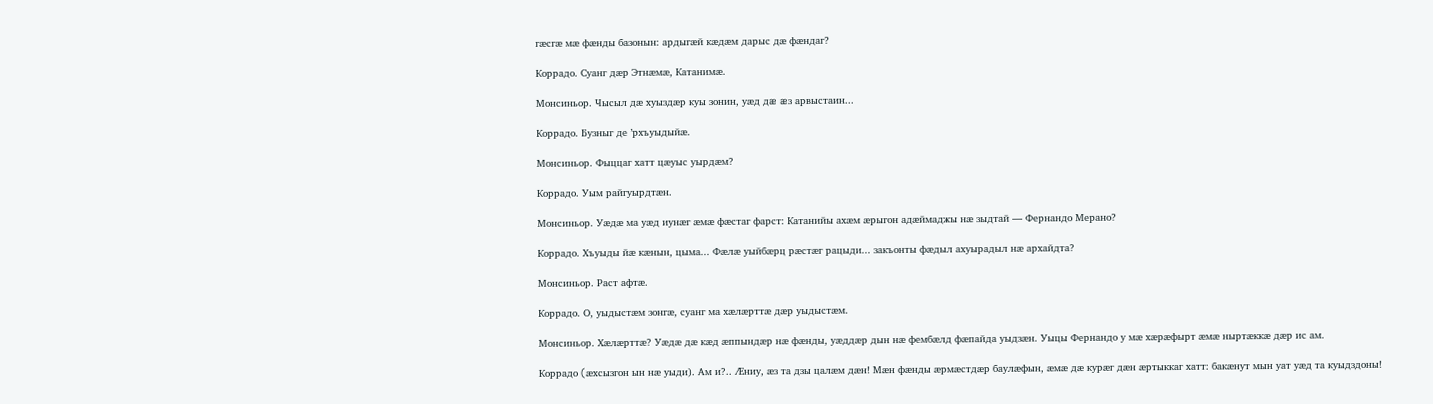гæсгæ мæ фæнды базонын: ардыгæй кæдæм дарыс дæ фæндаг?

Коррадо. Суанг дæр Этнæмæ, Катанимæ.

Монсиньор. Чысыл дæ хуыздæр куы зонин, уæд дæ æз арвыстаин...

Коррадо. Бузныг де ’рхъуыдыйæ.

Монсиньор. Фыццаг хатт цæуыс уырдæм?

Коррадо. Уым райгуырдтæн.

Монсиньор. Уæдæ ма уæд иунæг æмæ фæстаг фарст: Катанийы ахæм æрыгон адæймаджы нæ зыдтай — Фернандо Мерано?

Коррадо. Хъуыды йæ кæнын, цыма... Фæлæ уыйбæрц рæстæг рацыди... закъонты фæдыл ахуырадыл нæ архайдта?

Монсиньор. Раст афтæ.

Коррадо. О, уыдыстæм зонгæ, суанг ма хæлæрттæ дæр уыдыстæм.

Монсиньор. Хæлæрттæ? Уæдæ дæ кæд æппындæр нæ фæнды, уæддæр дын нæ фембæлд фæпайда уыдзæн. Уыцы Фернандо у мæ хæрæфырт æмæ ныртæккæ дæр ис ам.

Коррадо (æхсызгон ын нæ уыди). Ам и?.. Æниу, æз та дзы цалæм дæн! Мæн фæнды æрмæстдæр баулæфын, æмæ дæ курæг дæн æртыккаг хатт: бакæнут мын уат уæд та куыдздоны!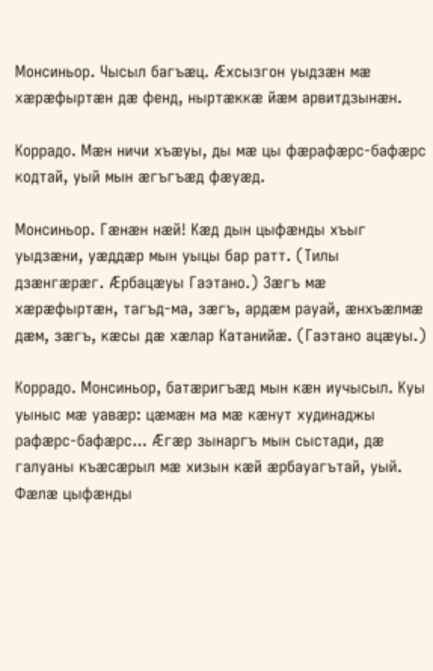Монсиньор. Чысыл багъæц. Æхсызгон уыдзæн мæ хæрæфыртæн дæ фенд, ныртæккæ йæм арвитдзынæн.

Коррадо. Мæн ничи хъæуы, ды мæ цы фæрафæрс-бафæрс кодтай, уый мын æгъгъæд фæуæд.

Монсиньор. Гæнæн нæй! Кæд дын цыфæнды хъыг уыдзæни, уæддæр мын уыцы бар ратт. (Тилы дзæнгæрæг. Æрбацæуы Гаэтано.) Зæгъ мæ хæрæфыртæн, тагъд-ма, зæгъ, ардæм рауай, æнхъæлмæ дæм, зæгъ, кæсы дæ хæлар Катанийæ. (Гаэтано ацæуы.)

Коррадо. Монсиньор, батæригъæд мын кæн иучысыл. Куы уыныс мæ уавæр: цæмæн ма мæ кæнут худинаджы рафæрс-бафæрс... Æгæр зынаргъ мын сыстади, дæ галуаны къæсæрыл мæ хизын кæй æрбауагътай, уый. Фæлæ цыфæнды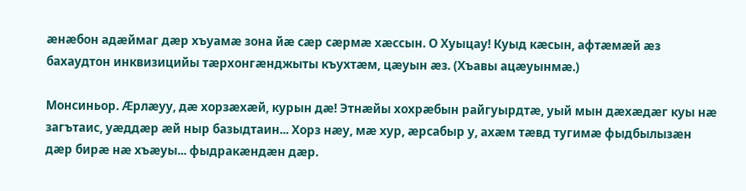æнæбон адæймаг дæр хъуамæ зона йæ сæр сæрмæ хæссын. О Хуыцау! Куыд кæсын, афтæмæй æз бахаудтон инквизицийы тæрхонгæнджыты къухтæм, цæуын æз. (Хъавы ацæуынмæ.)

Монсиньор. Æрлæуу, дæ хорзæхæй, курын дæ! Этнæйы хохрæбын райгуырдтæ, уый мын дæхæдæг куы нæ загътаис, уæддæр æй ныр базыдтаин... Хорз нæу, мæ хур, æрсабыр у, ахæм тæвд тугимæ фыдбылызæн дæр бирæ нæ хъæуы... фыдракæндæн дæр.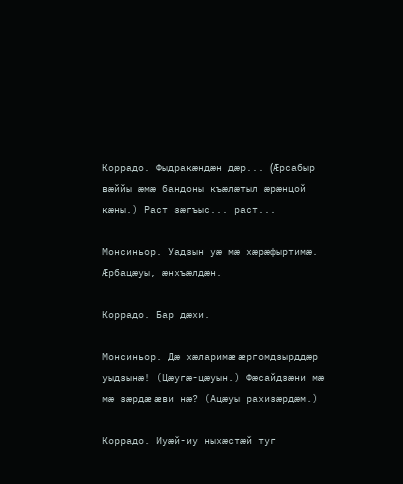Коррадо. Фыдракæндæн дæр... (Æрсабыр вæййы æмæ бандоны къæлæтыл æрæнцой кæны.) Раст зæгъыс... раст...

Монсиньор. Уадзын уæ мæ хæрæфыртимæ. Æрбацæуы, æнхъæлдæн.

Коррадо. Бар дæхи.

Монсиньор. Дæ хæларимæ æргомдзырддæр уыдзынæ! (Цæугæ-цæуын.) Фæсайдзæни мæ мæ зæрдæ æви нæ? (Ацæуы рахизæрдæм.)

Коррадо. Иуæй-иу ныхæстæй туг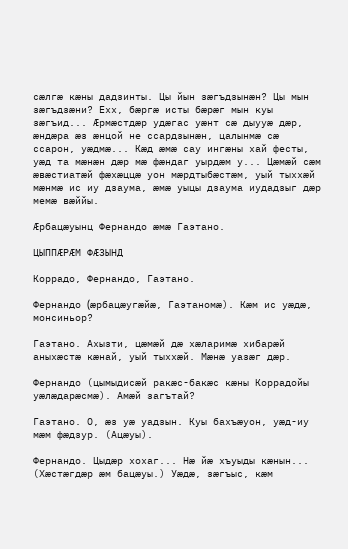сæлгæ кæны дадзинты. Цы йын зæгъдзынæн? Цы мын зæгъдзæни? Ехх, бæргæ исты бæрæг мын куы зæгъид... Æрмæстдæр удæгас уæнт сæ дыууæ дæр, æндæра æз æнцой не ссардзынæн, цалынмæ сæ ссарон, уæдмæ... Кæд æмæ сау ингæны хай фесты, уæд та мæнæн дæр мæ фæндаг уырдæм у... Цæмæй сæм æвæстиатæй фæхæццæ уон мæрдтыбæстæм, уый тыххæй мæнмæ ис иу дзаума, æмæ уыцы дзаума иудадзыг дæр мемæ вæййы.

Æрбацæуынц Фернандо æмæ Гаэтано.

ЦЫППÆРÆМ ФÆЗЫНД

Коррадо, Фернандо, Гаэтано.

Фернандо (æрбацæугæйæ, Гаэтаномæ). Кæм ис уæдæ, монсиньор?

Гаэтано. Ахызти, цæмæй дæ хæларимæ хибарæй аныхæстæ кæнай, уый тыххæй. Мæнæ уазæг дæр.

Фернандо (цымыдисæй ракæс-бакæс кæны Коррадойы уæлæдарæсмæ). Амæй загътай?

Гаэтано. О, æз уæ уадзын. Куы бахъæуон, уæд-иу мæм фæдзур. (Ацæуы).

Фернандо. Цыдæр хохаг... Нæ йæ хъуыды кæнын... (Хæстæгдæр æм бацæуы.) Уæдæ, зæгъыс, кæм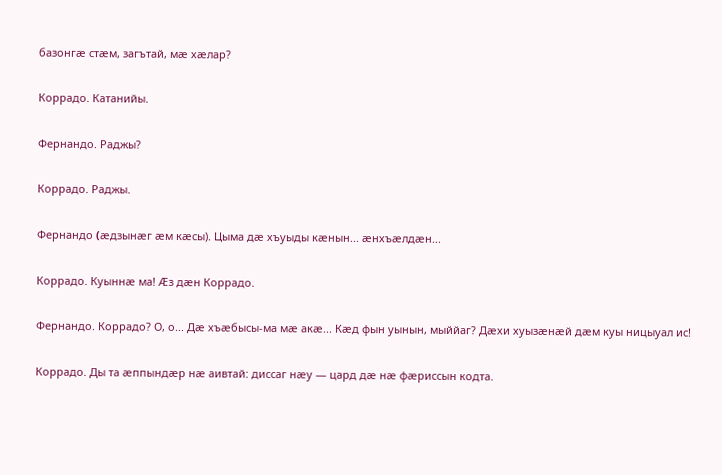базонгæ стæм, загътай, мæ хæлар?

Коррадо. Катанийы.

Фернандо. Раджы?

Коррадо. Раджы.

Фернандо (æдзынæг æм кæсы). Цыма дæ хъуыды кæнын... æнхъæлдæн...

Коррадо. Куыннæ ма! Æз дæн Коррадо.

Фернандо. Коррадо? О, о... Дæ хъæбысы-ма мæ акæ... Кæд фын уынын, мыййаг? Дæхи хуызæнæй дæм куы ницыуал ис!

Коррадо. Ды та æппындæр нæ аивтай: диссаг нæу — цард дæ нæ фæриссын кодта.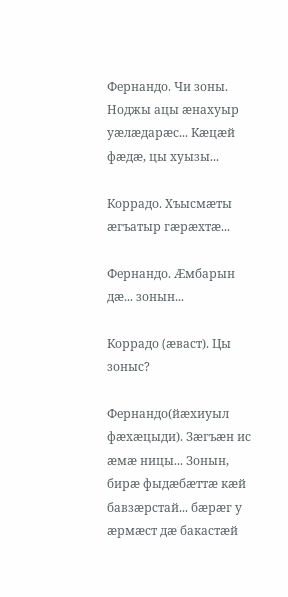Фернандо. Чи зоны. Ноджы ацы æнахуыр уæлæдарæс... Кæцæй фæдæ, цы хуызы...

Коррадо. Хъысмæты æгъатыр гæрæхтæ...

Фернандо. Æмбарын дæ... зонын...

Коррадо (æваст). Цы зоныс?

Фернандо(йæхиуыл фæхæцыди). Зæгъæн ис æмæ ницы... Зонын, бирæ фыдæбæттæ кæй бавзæрстай... бæрæг у æрмæст дæ бакастæй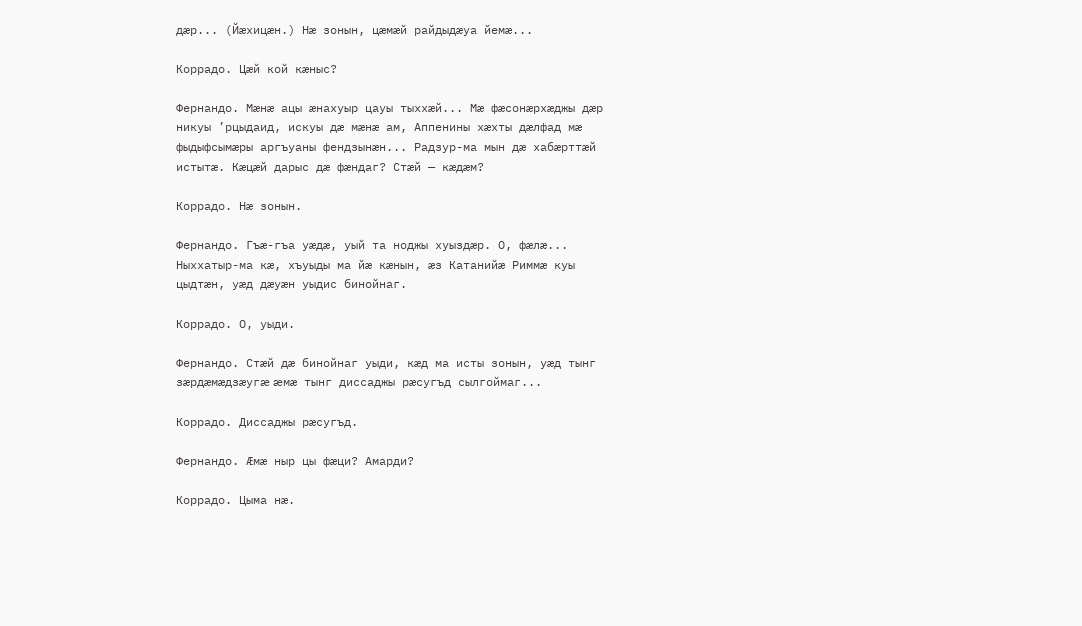дæр... (Йæхицæн.) Нæ зонын, цæмæй райдыдæуа йемæ...

Коррадо. Цæй кой кæныс?

Фернандо. Мæнæ ацы æнахуыр цауы тыххæй... Мæ фæсонæрхæджы дæр никуы ’рцыдаид, искуы дæ мæнæ ам, Аппенины хæхты дæлфад мæ фыдыфсымæры аргъуаны фендзынæн... Радзур-ма мын дæ хабæрттæй истытæ. Кæцæй дарыс дæ фæндаг? Стæй — кæдæм?

Коррадо. Нæ зонын.

Фернандо. Гъæ-гъа уæдæ, уый та ноджы хуыздæр. О, фæлæ... Ныххатыр-ма кæ, хъуыды ма йæ кæнын, æз Катанийæ Риммæ куы цыдтæн, уæд дæуæн уыдис бинойнаг.

Коррадо. О, уыди.

Фернандо. Стæй дæ бинойнаг уыди, кæд ма исты зонын, уæд тынг зæрдæмæдзæугæ æмæ тынг диссаджы рæсугъд сылгоймаг...

Коррадо. Диссаджы рæсугъд.

Фернандо. Æмæ ныр цы фæци? Амарди?

Коррадо. Цыма нæ.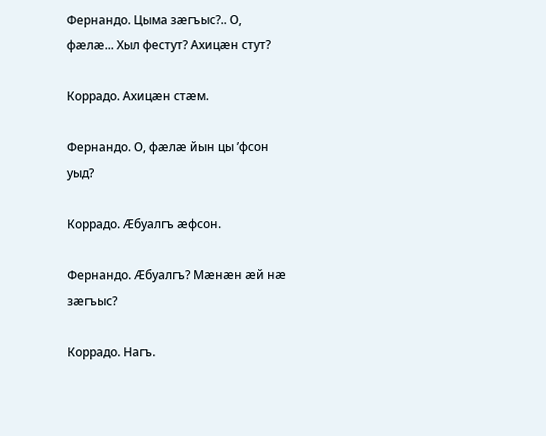Фернандо. Цыма зæгъыс?.. О, фæлæ... Хыл фестут? Ахицæн стут?

Коррадо. Ахицæн стæм.

Фернандо. О, фæлæ йын цы ’фсон уыд?

Коррадо. Æбуалгъ æфсон.

Фернандо. Æбуалгъ? Мæнæн æй нæ зæгъыс?

Коррадо. Нагъ.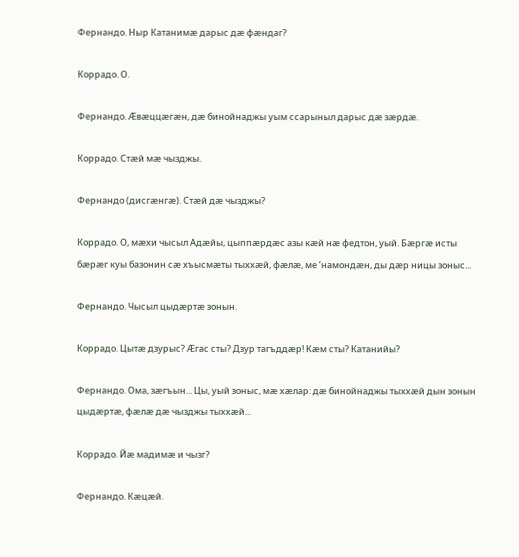Фернандо. Ныр Катанимæ дарыс дæ фæндаг?

Коррадо. О.

Фернандо. Æвæццæгæн, дæ бинойнаджы уым ссарыныл дарыс дæ зæрдæ.

Коррадо. Стæй мæ чызджы.

Фернандо (дисгæнгæ). Стæй дæ чызджы?

Коррадо. О, мæхи чысыл Адæйы, цыппæрдæс азы кæй нæ федтон, уый. Бæргæ исты бæрæг куы базонин сæ хъысмæты тыххæй, фæлæ, ме ’намондæн, ды дæр ницы зоныс...

Фернандо. Чысыл цыдæртæ зонын.

Коррадо. Цытæ дзурыс? Æгас сты? Дзур тагъддæр! Кæм сты? Катанийы?

Фернандо. Ома, зæгъын... Цы, уый зоныс, мæ хæлар: дæ бинойнаджы тыххæй дын зонын цыдæртæ, фæлæ дæ чызджы тыххæй...

Коррадо. Йæ мадимæ и чызг?

Фернандо. Кæцæй.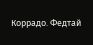Коррадо. Федтай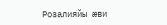Розалияйы æви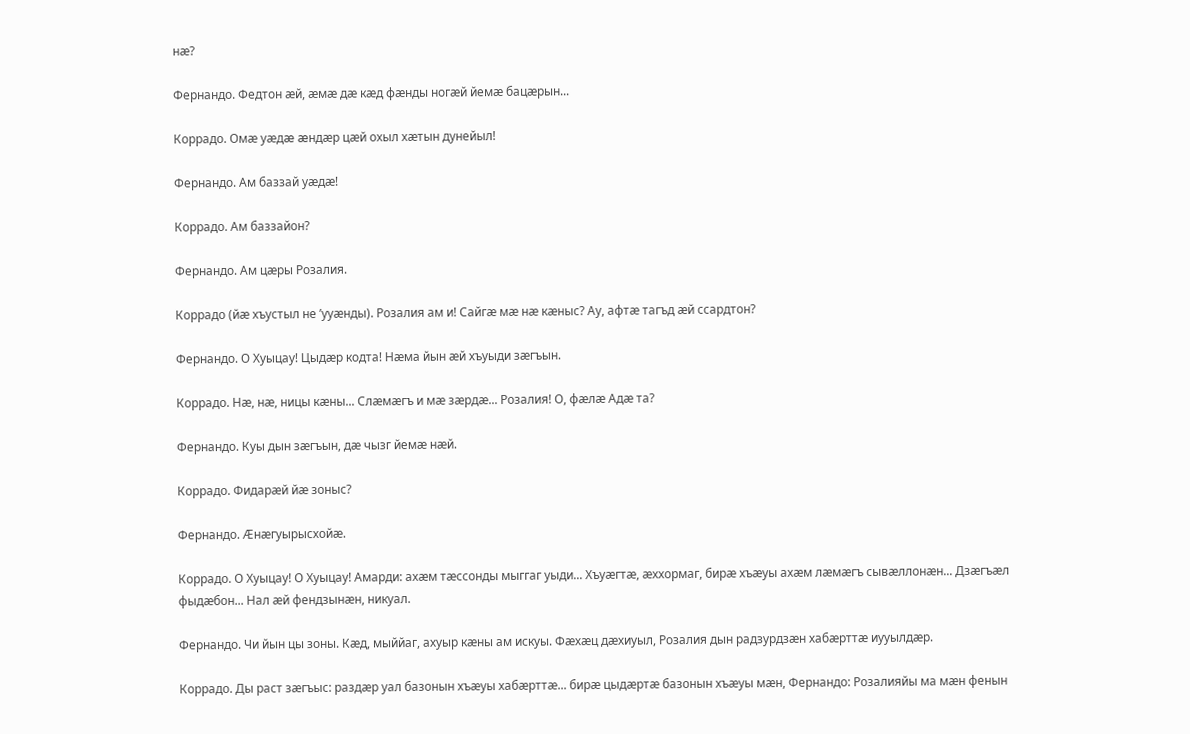нæ?

Фернандо. Федтон æй, æмæ дæ кæд фæнды ногæй йемæ бацæрын...

Коррадо. Омæ уæдæ æндæр цæй охыл хæтын дунейыл!

Фернандо. Ам баззай уæдæ!

Коррадо. Ам баззайон?

Фернандо. Ам цæры Розалия.

Коррадо (йæ хъустыл не ’ууæнды). Розалия ам и! Сайгæ мæ нæ кæныс? Ау, афтæ тагъд æй ссардтон?

Фернандо. О Хуыцау! Цыдæр кодта! Нæма йын æй хъуыди зæгъын.

Коррадо. Нæ, нæ, ницы кæны... Слæмæгъ и мæ зæрдæ... Розалия! О, фæлæ Адæ та?

Фернандо. Куы дын зæгъын, дæ чызг йемæ нæй.

Коррадо. Фидарæй йæ зоныс?

Фернандо. Æнæгуырысхойæ.

Коррадо. О Хуыцау! О Хуыцау! Амарди: ахæм тæссонды мыггаг уыди... Хъуæгтæ, æххормаг, бирæ хъæуы ахæм лæмæгъ сывæллонæн... Дзæгъæл фыдæбон... Нал æй фендзынæн, никуал.

Фернандо. Чи йын цы зоны. Кæд, мыййаг, ахуыр кæны ам искуы. Фæхæц дæхиуыл, Розалия дын радзурдзæн хабæрттæ иууылдæр.

Коррадо. Ды раст зæгъыс: раздæр уал базонын хъæуы хабæрттæ... бирæ цыдæртæ базонын хъæуы мæн, Фернандо: Розалияйы ма мæн фенын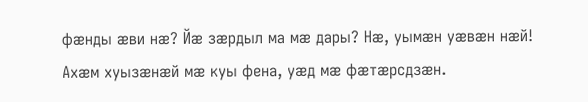фæнды æви нæ? Йæ зæрдыл ма мæ дары? Нæ, уымæн уæвæн нæй! Ахæм хуызæнæй мæ куы фена, уæд мæ фæтæрсдзæн.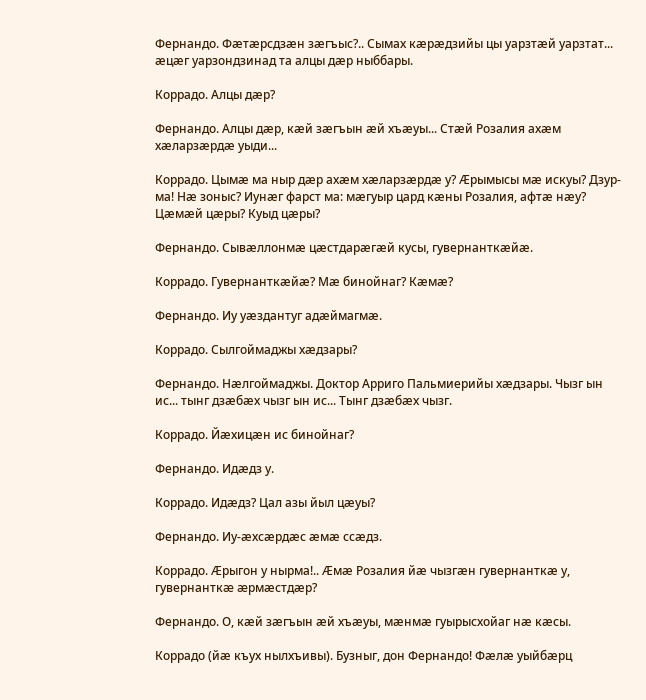Фернандо. Фæтæрсдзæн зæгъыс?.. Сымах кæрæдзийы цы уарзтæй уарзтат... æцæг уарзондзинад та алцы дæр ныббары.

Коррадо. Алцы дæр?

Фернандо. Алцы дæр, кæй зæгъын æй хъæуы... Стæй Розалия ахæм хæларзæрдæ уыди...

Коррадо. Цымæ ма ныр дæр ахæм хæларзæрдæ у? Æрымысы мæ искуы? Дзур-ма! Нæ зоныс? Иунæг фарст ма: мæгуыр цард кæны Розалия, афтæ нæу? Цæмæй цæры? Куыд цæры?

Фернандо. Сывæллонмæ цæстдарæгæй кусы, гувернанткæйæ.

Коррадо. Гувернанткæйæ? Мæ бинойнаг? Кæмæ?

Фернандо. Иу уæздантуг адæймагмæ.

Коррадо. Сылгоймаджы хæдзары?

Фернандо. Нæлгоймаджы. Доктор Арриго Пальмиерийы хæдзары. Чызг ын ис... тынг дзæбæх чызг ын ис... Тынг дзæбæх чызг.

Коррадо. Йæхицæн ис бинойнаг?

Фернандо. Идæдз у.

Коррадо. Идæдз? Цал азы йыл цæуы?

Фернандо. Иу-æхсæрдæс æмæ ссæдз.

Коррадо. Æрыгон у нырма!.. Æмæ Розалия йæ чызгæн гувернанткæ у, гувернанткæ æрмæстдæр?

Фернандо. О, кæй зæгъын æй хъæуы, мæнмæ гуырысхойаг нæ кæсы.

Коррадо (йæ къух нылхъивы). Бузныг, дон Фернандо! Фæлæ уыйбæрц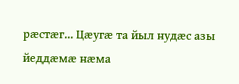рæстæг... Цæугæ та йыл нудæс азы йеддæмæ нæма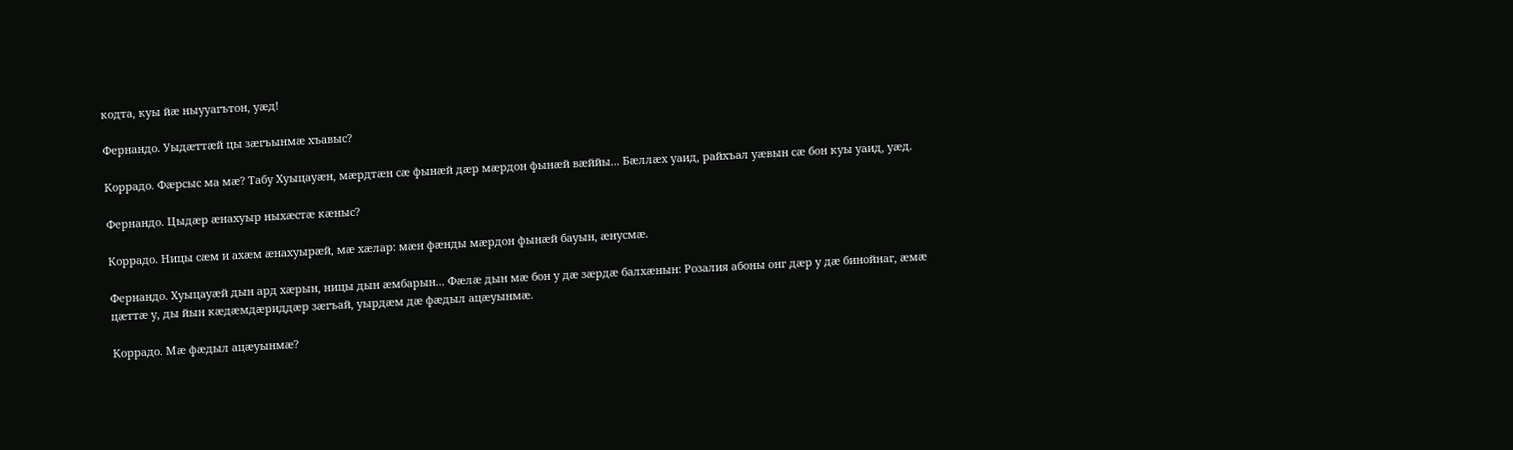кодта, куы йæ ныууагътон, уæд!

Фернандо. Уыдæттæй цы зæгъынмæ хъавыс?

Коррадо. Фæрсыс ма мæ? Табу Хуыцауæн, мæрдтæн сæ фынæй дæр мæрдон фынæй вæййы... Бæллæх уаид, райхъал уæвын сæ бон куы уаид, уæд.

Фернандо. Цыдæр æнахуыр ныхæстæ кæныс?

Коррадо. Ницы сæм и ахæм æнахуырæй, мæ хæлар: мæн фæнды мæрдон фынæй бауын, æнусмæ.

Фернандо. Хуыцауæй дын ард хæрын, ницы дын æмбарын... Фæлæ дын мæ бон у дæ зæрдæ балхæнын: Розалия абоны онг дæр у дæ бинойнаг, æмæ цæттæ у, ды йын кæдæмдæриддæр зæгъай, уырдæм дæ фæдыл ацæуынмæ.

Коррадо. Мæ фæдыл ацæуынмæ?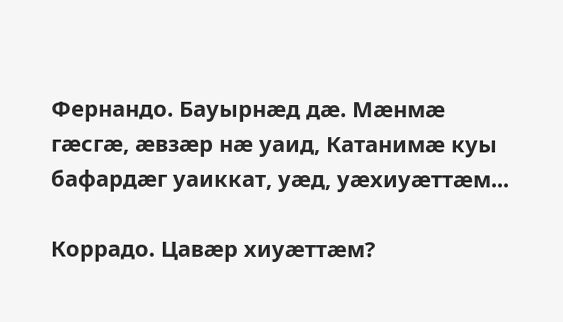Фернандо. Бауырнæд дæ. Мæнмæ гæсгæ, æвзæр нæ уаид, Катанимæ куы бафардæг уаиккат, уæд, уæхиуæттæм...

Коррадо. Цавæр хиуæттæм?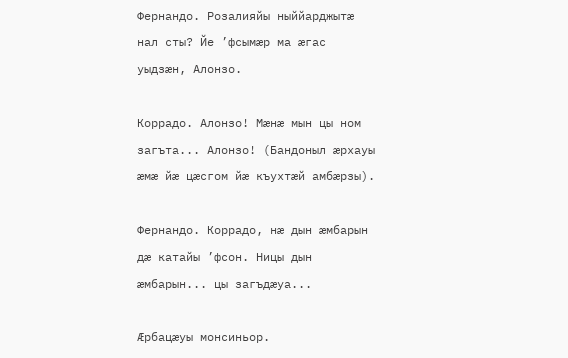Фернандо. Розалияйы ныййарджытæ нал сты? Йе ’фсымæр ма æгас уыдзæн, Алонзо.

Коррадо. Алонзо! Мæнæ мын цы ном загъта... Алонзо! (Бандоныл æрхауы æмæ йæ цæсгом йæ къухтæй амбæрзы).

Фернандо. Коррадо, нæ дын æмбарын дæ катайы ’фсон. Ницы дын æмбарын... цы загъдæуа...

Æрбацæуы монсиньор.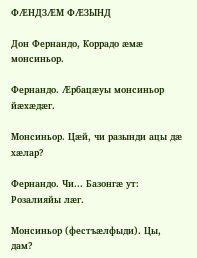ФÆНДЗÆМ ФÆЗЫНД

Дон Фернандо, Коррадо æмæ монсиньор.

Фернандо. Æрбацæуы монсиньор йæхæдæг.

Монсиньор. Цæй, чи разынди ацы дæ хæлар?

Фернандо. Чи... Базонгæ ут: Розалияйы лæг.

Монсиньор (фестъæлфыди). Цы, дам?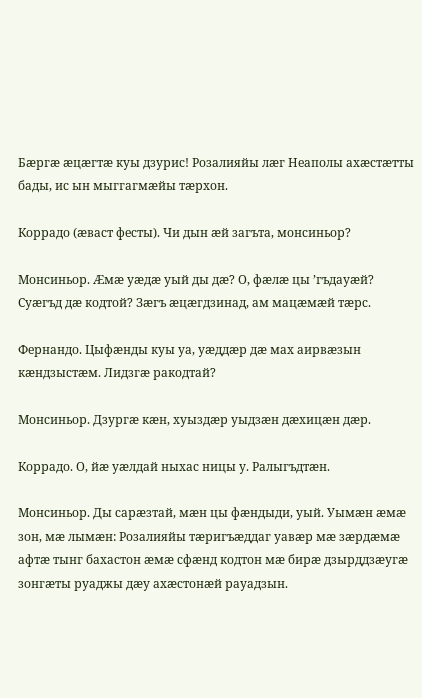Бæргæ æцæгтæ куы дзурис! Розалияйы лæг Неаполы ахæстæтты бады, ис ын мыггагмæйы тæрхон.

Коррадо (æваст фесты). Чи дын æй загъта, монсиньор?

Монсиньор. Æмæ уæдæ уый ды дæ? О, фæлæ цы ’гъдауæй? Суæгъд дæ кодтой? Зæгъ æцæгдзинад, ам мацæмæй тæрс.

Фернандо. Цыфæнды куы уа, уæддæр дæ мах аирвæзын кæндзыстæм. Лидзгæ ракодтай?

Монсиньор. Дзургæ кæн, хуыздæр уыдзæн дæхицæн дæр.

Коррадо. О, йæ уæлдай ныхас ницы у. Ралыгъдтæн.

Монсиньор. Ды сарæзтай, мæн цы фæндыди, уый. Уымæн æмæ зон, мæ лымæн: Розалияйы тæригъæддаг уавæр мæ зæрдæмæ афтæ тынг бахастон æмæ сфæнд кодтон мæ бирæ дзырддзæугæ зонгæты руаджы дæу ахæстонæй рауадзын.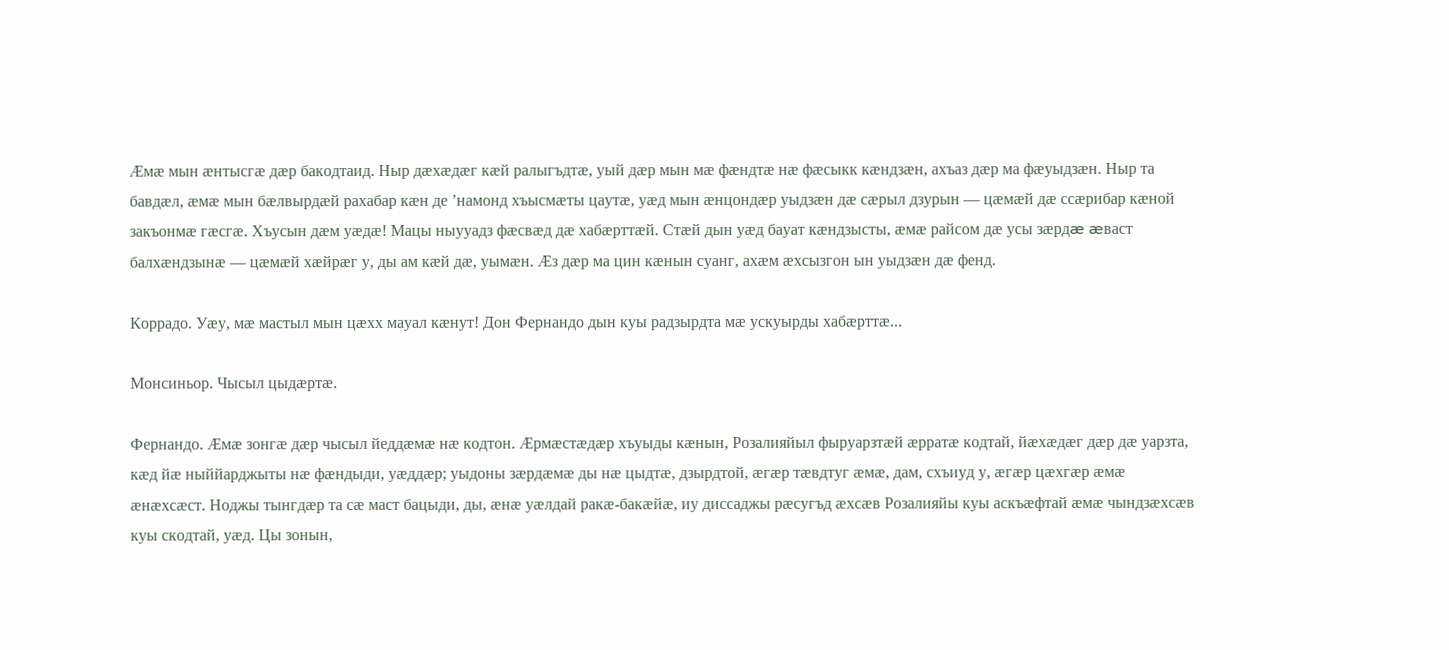Æмæ мын æнтысгæ дæр бакодтаид. Ныр дæхæдæг кæй ралыгъдтæ, уый дæр мын мæ фæндтæ нæ фæсыкк кæндзæн, ахъаз дæр ма фæуыдзæн. Ныр та бавдæл, æмæ мын бæлвырдæй рахабар кæн де ’намонд хъысмæты цаутæ, уæд мын æнцондæр уыдзæн дæ сæрыл дзурын — цæмæй дæ ссæрибар кæной закъонмæ гæсгæ. Хъусын дæм уæдæ! Мацы ныууадз фæсвæд дæ хабæрттæй. Стæй дын уæд бауат кæндзысты, æмæ райсом дæ усы зæрдæ æваст балхæндзынæ — цæмæй хæйрæг у, ды ам кæй дæ, уымæн. Æз дæр ма цин кæнын суанг, ахæм æхсызгон ын уыдзæн дæ фенд.

Коррадо. Уæу, мæ мастыл мын цæхх мауал кæнут! Дон Фернандо дын куы радзырдта мæ ускуырды хабæрттæ...

Монсиньор. Чысыл цыдæртæ.

Фернандо. Æмæ зонгæ дæр чысыл йеддæмæ нæ кодтон. Æрмæстæдæр хъуыды кæнын, Розалияйыл фыруарзтæй æрратæ кодтай, йæхæдæг дæр дæ уарзта, кæд йæ ныййарджыты нæ фæндыди, уæддæр; уыдоны зæрдæмæ ды нæ цыдтæ, дзырдтой, æгæр тæвдтуг æмæ, дам, схъиуд у, æгæр цæхгæр æмæ æнæхсæст. Ноджы тынгдæр та сæ маст бацыди, ды, æнæ уæлдай ракæ-бакæйæ, иу диссаджы рæсугъд æхсæв Розалияйы куы аскъæфтай æмæ чындзæхсæв куы скодтай, уæд. Цы зонын,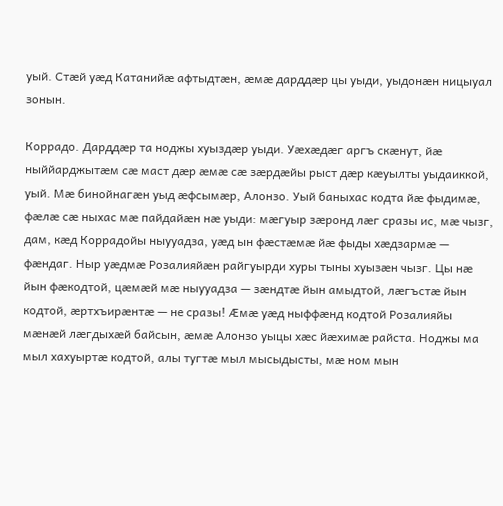уый. Стæй уæд Катанийæ афтыдтæн, æмæ дарддæр цы уыди, уыдонæн ницыуал зонын.

Коррадо. Дарддæр та ноджы хуыздæр уыди. Уæхæдæг аргъ скæнут, йæ ныййарджытæм сæ маст дæр æмæ сæ зæрдæйы рыст дæр кæуылты уыдаиккой, уый. Мæ бинойнагæн уыд æфсымæр, Алонзо. Уый баныхас кодта йæ фыдимæ, фæлæ сæ ныхас мæ пайдайæн нæ уыди: мæгуыр зæронд лæг сразы ис, мæ чызг, дам, кæд Коррадойы ныууадза, уæд ын фæстæмæ йæ фыды хæдзармæ — фæндаг. Ныр уæдмæ Розалияйæн райгуырди хуры тыны хуызæн чызг. Цы нæ йын фæкодтой, цæмæй мæ ныууадза — зæндтæ йын амыдтой, лæгъстæ йын кодтой, æртхъирæнтæ — не сразы! Æмæ уæд ныффæнд кодтой Розалияйы мæнæй лæгдыхæй байсын, æмæ Алонзо уыцы хæс йæхимæ райста. Ноджы ма мыл хахуыртæ кодтой, алы тугтæ мыл мысыдысты, мæ ном мын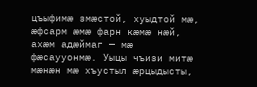цъыфимæ змæстой, хуыдтой мæ, æфсарм æмæ фарн кæмæ нæй, ахæм адæймаг — мæ фæсаууонмæ. Уыцы чъизи митæ мæнæн мæ хъустыл æрцыдысты,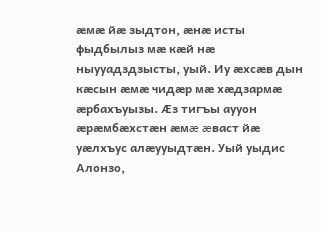æмæ йæ зыдтон, æнæ исты фыдбылыз мæ кæй нæ ныууадздзысты, уый. Иу æхсæв дын кæсын æмæ чидæр мæ хæдзармæ æрбахъуызы. Æз тигъы аууон æрæмбæхстæн æмæ æваст йæ уæлхъус алæууыдтæн. Уый уыдис Алонзо,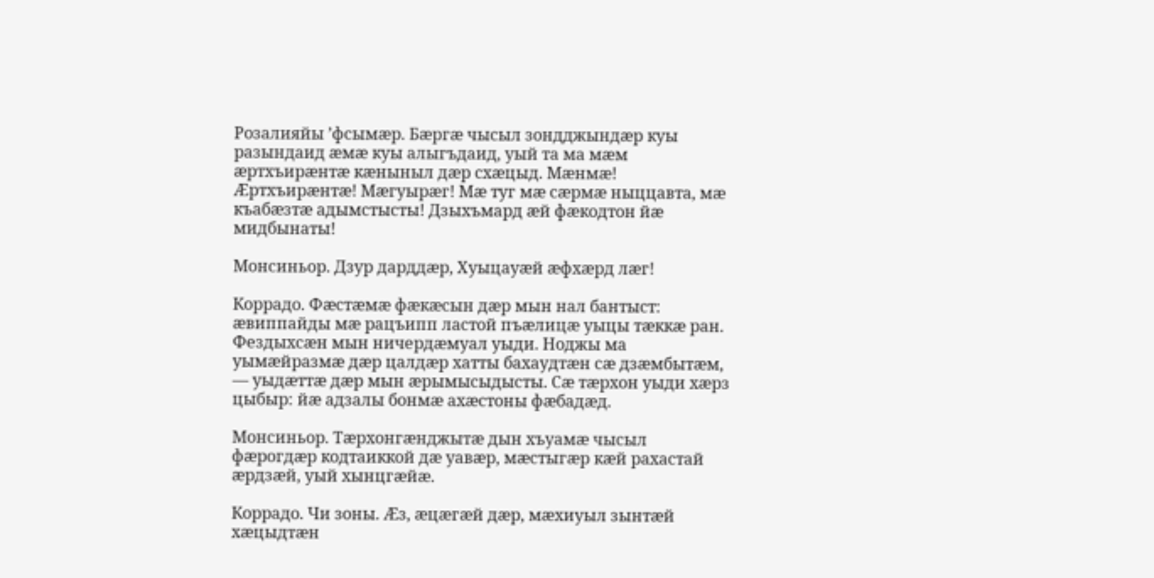Розалияйы ’фсымæр. Бæргæ чысыл зондджындæр куы разындаид æмæ куы алыгъдаид, уый та ма мæм æртхъирæнтæ кæныныл дæр схæцыд. Мæнмæ! Æртхъирæнтæ! Мæгуырæг! Мæ туг мæ сæрмæ ныццавта, мæ къабæзтæ адымстысты! Дзыхъмард æй фæкодтон йæ мидбынаты!

Монсиньор. Дзур дарддæр, Хуыцауæй æфхæрд лæг!

Коррадо. Фæстæмæ фæкæсын дæр мын нал бантыст: æвиппайды мæ рацъипп ластой пъæлицæ уыцы тæккæ ран. Фездыхсæн мын ничердæмуал уыди. Ноджы ма уымæйразмæ дæр цалдæр хатты бахаудтæн сæ дзæмбытæм, — уыдæттæ дæр мын æрымысыдысты. Сæ тæрхон уыди хæрз цыбыр: йæ адзалы бонмæ ахæстоны фæбадæд.

Монсиньор. Тæрхонгæнджытæ дын хъуамæ чысыл фæрогдæр кодтаиккой дæ уавæр, мæстыгæр кæй рахастай æрдзæй, уый хынцгæйæ.

Коррадо. Чи зоны. Æз, æцæгæй дæр, мæхиуыл зынтæй хæцыдтæн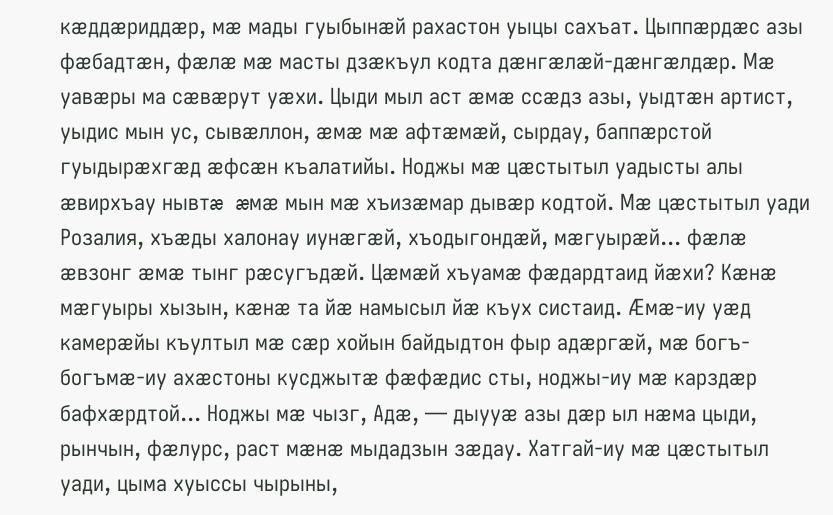кæддæриддæр, мæ мады гуыбынæй рахастон уыцы сахъат. Цыппæрдæс азы фæбадтæн, фæлæ мæ масты дзæкъул кодта дæнгæлæй-дæнгæлдæр. Мæ уавæры ма сæвæрут уæхи. Цыди мыл аст æмæ ссæдз азы, уыдтæн артист, уыдис мын ус, сывæллон, æмæ мæ афтæмæй, сырдау, баппæрстой гуыдырæхгæд æфсæн къалатийы. Ноджы мæ цæстытыл уадысты алы æвирхъау нывтæ æмæ мын мæ хъизæмар дывæр кодтой. Мæ цæстытыл уади Розалия, хъæды халонау иунæгæй, хъодыгондæй, мæгуырæй... фæлæ æвзонг æмæ тынг рæсугъдæй. Цæмæй хъуамæ фæдардтаид йæхи? Кæнæ мæгуыры хызын, кæнæ та йæ намысыл йæ къух систаид. Æмæ-иу уæд камерæйы къултыл мæ сæр хойын байдыдтон фыр адæргæй, мæ богъ-богъмæ-иу ахæстоны кусджытæ фæфæдис сты, ноджы-иу мæ карздæр бафхæрдтой... Ноджы мæ чызг, Адæ, — дыууæ азы дæр ыл нæма цыди, рынчын, фæлурс, раст мæнæ мыдадзын зæдау. Хатгай-иу мæ цæстытыл уади, цыма хуыссы чырыны,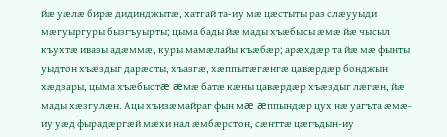йæ уæлæ бирæ дидинджытæ, хатгай та-иу мæ цæстыты раз слæууыди мæгуыргуры бызгъуырты; цыма бады йæ мады хъæбысы æмæ йæ чысыл къухтæ ивазы адæммæ, куры мамæлайы къæбæр; арæхдæр та йæ мæ фынты уыдтон хъæздыг дарæсты, хъазгæ, хæппытæгæнгæ цавæрдæр бонджын хæдзары, цыма хъæбыстæ æмæ батæ кæны цавæрдæр хъæздыг лæгæн, йæ мады хæзгулæн. Ацы хъизæмайраг фын мæ æппындæр цух нæ уагъта æмæ-иу уæд фырадæргæй мæхи нал æмбæрстон, сæнттæ цæгъдын-иу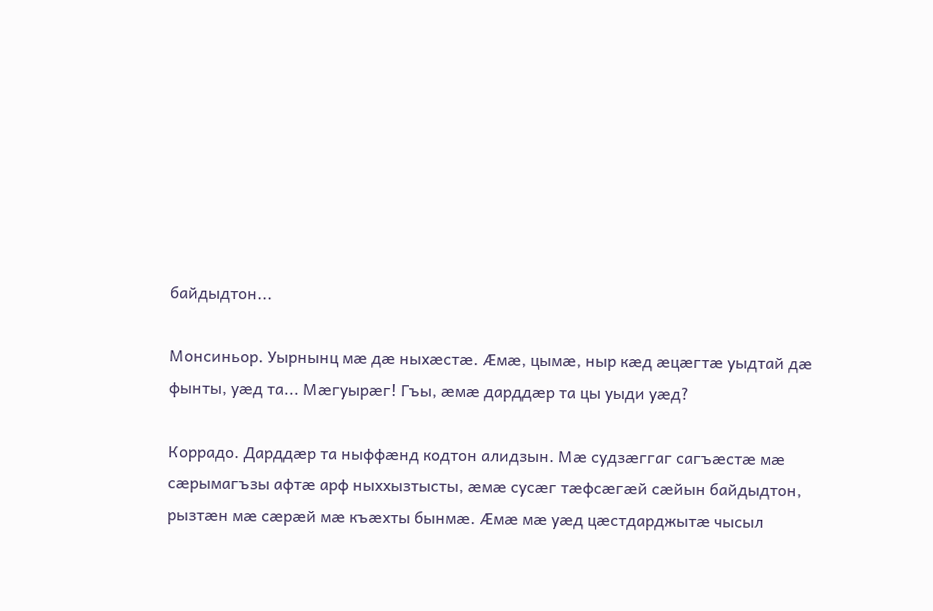байдыдтон...

Монсиньор. Уырнынц мæ дæ ныхæстæ. Æмæ, цымæ, ныр кæд æцæгтæ уыдтай дæ фынты, уæд та... Мæгуырæг! Гъы, æмæ дарддæр та цы уыди уæд?

Коррадо. Дарддæр та ныффæнд кодтон алидзын. Мæ судзæггаг сагъæстæ мæ сæрымагъзы афтæ арф ныххызтысты, æмæ сусæг тæфсæгæй сæйын байдыдтон, рызтæн мæ сæрæй мæ къæхты бынмæ. Æмæ мæ уæд цæстдарджытæ чысыл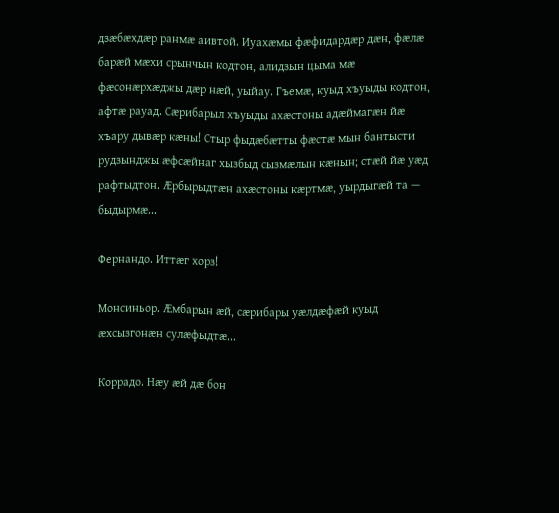дзæбæхдæр ранмæ аивтой. Иуахæмы фæфидардæр дæн, фæлæ барæй мæхи срынчын кодтон, алидзын цыма мæ фæсонæрхæджы дæр нæй, уыйау. Гъемæ, куыд хъуыды кодтон, афтæ рауад. Сæрибарыл хъуыды ахæстоны адæймагæн йæ хъару дывæр кæны! Стыр фыдæбæтты фæстæ мын бантысти рудзынджы æфсæйнаг хызбыд сызмæлын кæнын; стæй йæ уæд рафтыдтон. Æрбырыдтæн ахæстоны кæртмæ, уырдыгæй та — быдырмæ...

Фернандо. Иттæг хорз!

Монсиньор. Æмбарын æй, сæрибары уæлдæфæй куыд æхсызгонæн сулæфыдтæ...

Коррадо. Нæу æй дæ бон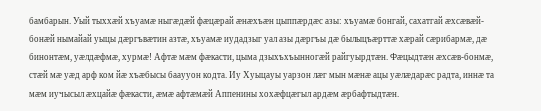бамбарын. Уый тыххæй хъуамæ ныгæдæй фæцæрай æнæхъæн цыппæрдæс азы: хъуамæ бонгай, сахатгай æхсæвæй-бонæй нымайай уыцы дæргъвæтин азтæ, хъуамæ иудадзыг уал азы дæргъы дæ былыцъæрттæ хæрай сæрибармæ, дæ бинонтæм, уæлдæфмæ, хурмæ! Афтæ мæм фæкасти, цыма дзыхъхъынногæй райгуырдтæн. Фæцыдтæн æхсæв-бонмæ, стæй мæ уæд арф ком йæ хъæбысы бааууон кодта. Иу Хуыцауы уарзон лæг мын мæнæ ацы уæлæдарæс радта, иннæ та мæм иучысыл æхцайæ фæкасти, æмæ афтæмæй Аппенины хохæфцæгыл ардæм æрбафтыдтæн.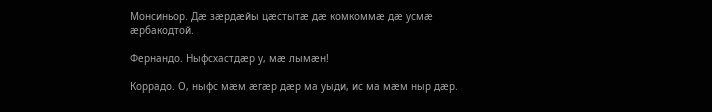Монсиньор. Дæ зæрдæйы цæстытæ дæ комкоммæ дæ усмæ æрбакодтой.

Фернандо. Ныфсхастдæр у, мæ лымæн!

Коррадо. О, ныфс мæм æгæр дæр ма уыди, ис ма мæм ныр дæр.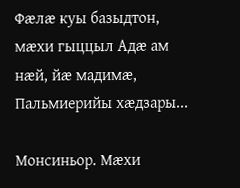Фæлæ куы базыдтон, мæхи гыццыл Адæ ам нæй, йæ мадимæ, Пальмиерийы хæдзары...

Монсиньор. Мæхи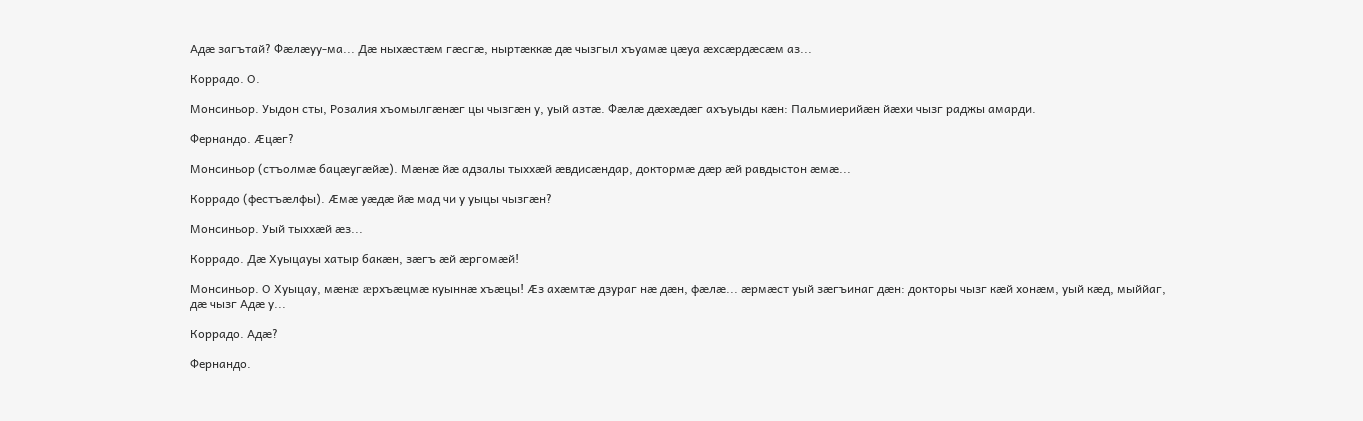Адæ загътай? Фæлæуу-ма... Дæ ныхæстæм гæсгæ, ныртæккæ дæ чызгыл хъуамæ цæуа æхсæрдæсæм аз...

Коррадо. О.

Монсиньор. Уыдон сты, Розалия хъомылгæнæг цы чызгæн у, уый азтæ. Фæлæ дæхæдæг ахъуыды кæн: Пальмиерийæн йæхи чызг раджы амарди.

Фернандо. Æцæг?

Монсиньор (стъолмæ бацæугæйæ). Мæнæ йæ адзалы тыххæй æвдисæндар, доктормæ дæр æй равдыстон æмæ...

Коррадо (фестъæлфы). Æмæ уæдæ йæ мад чи у уыцы чызгæн?

Монсиньор. Уый тыххæй æз...

Коррадо. Дæ Хуыцауы хатыр бакæн, зæгъ æй æргомæй!

Монсиньор. О Хуыцау, мæнæ æрхъæцмæ куыннæ хъæцы! Æз ахæмтæ дзураг нæ дæн, фæлæ... æрмæст уый зæгъинаг дæн: докторы чызг кæй хонæм, уый кæд, мыййаг, дæ чызг Адæ у...

Коррадо. Адæ?

Фернандо.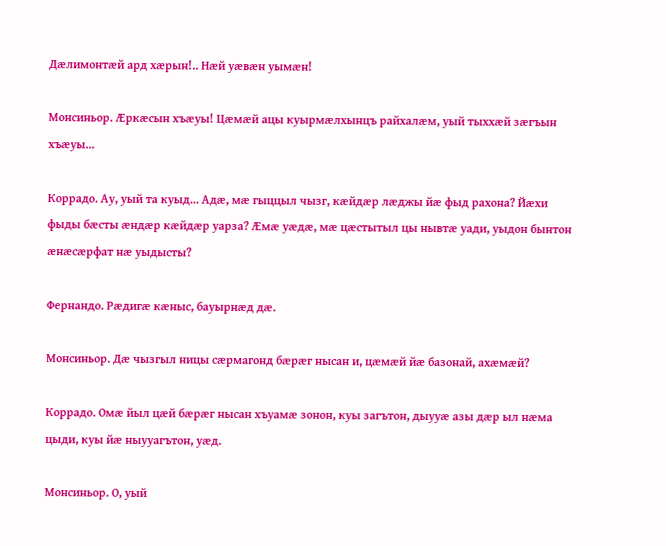Дæлимонтæй ард хæрын!.. Нæй уæвæн уымæн!

Монсиньор. Æркæсын хъæуы! Цæмæй ацы куырмæлхынцъ райхалæм, уый тыххæй зæгъын хъæуы...

Коррадо. Ау, уый та куыд... Адæ, мæ гыццыл чызг, кæйдæр лæджы йæ фыд рахона? Йæхи фыды бæсты æндæр кæйдæр уарза? Æмæ уæдæ, мæ цæстытыл цы нывтæ уади, уыдон бынтон æнæсæрфат нæ уыдысты?

Фернандо. Рæдигæ кæныс, бауырнæд дæ.

Монсиньор. Дæ чызгыл ницы сæрмагонд бæрæг нысан и, цæмæй йæ базонай, ахæмæй?

Коррадо. Омæ йыл цæй бæрæг нысан хъуамæ зонон, куы загътон, дыууæ азы дæр ыл нæма цыди, куы йæ ныууагътон, уæд.

Монсиньор. О, уый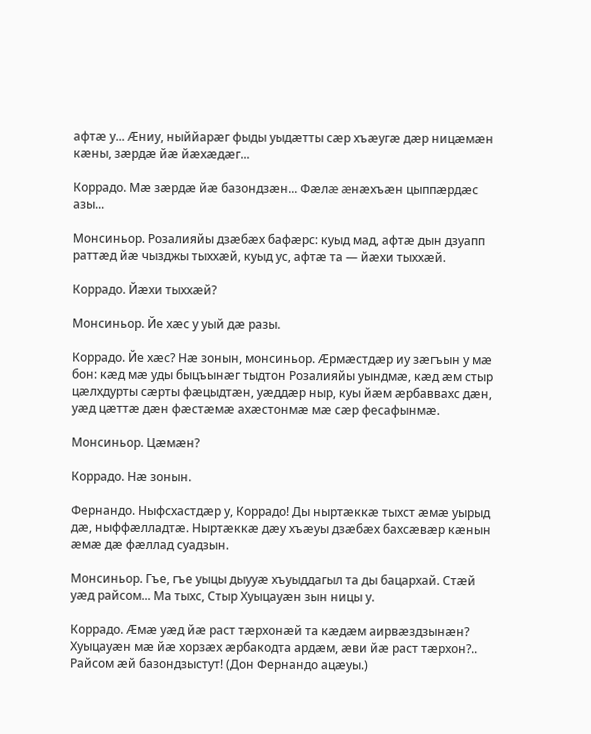афтæ у... Æниу, ныййарæг фыды уыдæтты сæр хъæугæ дæр ницæмæн кæны, зæрдæ йæ йæхæдæг...

Коррадо. Мæ зæрдæ йæ базондзæн... Фæлæ æнæхъæн цыппæрдæс азы...

Монсиньор. Розалияйы дзæбæх бафæрс: куыд мад, афтæ дын дзуапп раттæд йæ чызджы тыххæй, куыд ус, афтæ та — йæхи тыххæй.

Коррадо. Йæхи тыххæй?

Монсиньор. Йе хæс у уый дæ разы.

Коррадо. Йе хæс? Нæ зонын, монсиньор. Æрмæстдæр иу зæгъын у мæ бон: кæд мæ уды быцъынæг тыдтон Розалияйы уындмæ, кæд æм стыр цæлхдурты сæрты фæцыдтæн, уæддæр ныр, куы йæм æрбаввахс дæн, уæд цæттæ дæн фæстæмæ ахæстонмæ мæ сæр фесафынмæ.

Монсиньор. Цæмæн?

Коррадо. Нæ зонын.

Фернандо. Ныфсхастдæр у, Коррадо! Ды ныртæккæ тыхст æмæ уырыд дæ, ныффæлладтæ. Ныртæккæ дæу хъæуы дзæбæх бахсæвæр кæнын æмæ дæ фæллад суадзын.

Монсиньор. Гъе, гъе уыцы дыууæ хъуыддагыл та ды бацархай. Стæй уæд райсом... Ма тыхс, Стыр Хуыцауæн зын ницы у.

Коррадо. Æмæ уæд йæ раст тæрхонæй та кæдæм аирвæздзынæн? Хуыцауæн мæ йæ хорзæх æрбакодта ардæм, æви йæ раст тæрхон?.. Райсом æй базондзыстут! (Дон Фернандо ацæуы.)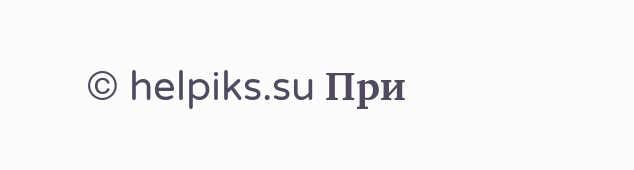© helpiks.su При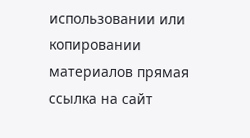использовании или копировании материалов прямая ссылка на сайт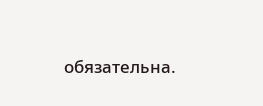обязательна.